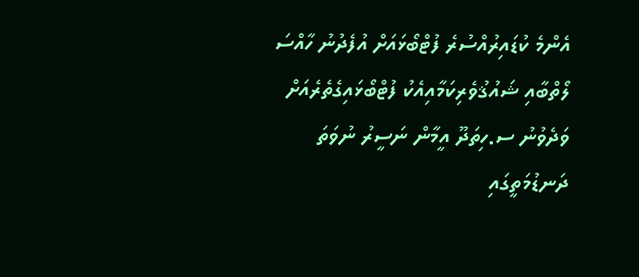އެންމެ ކުޑައިރުއްސުރެ ފުޓްބޯޅައަށް އުފެދުނު ހާއްސަ ލޯތްބާއި ޝައުޤުވެރިކަމާއިއެކު ފުޓްބޯޅައިގެތެރެއަށް ވަދެވުނު ސ.ހިތަދޫ އީމާން ނަސީރު ނުވަތަ ދަނޑުމަތީގައި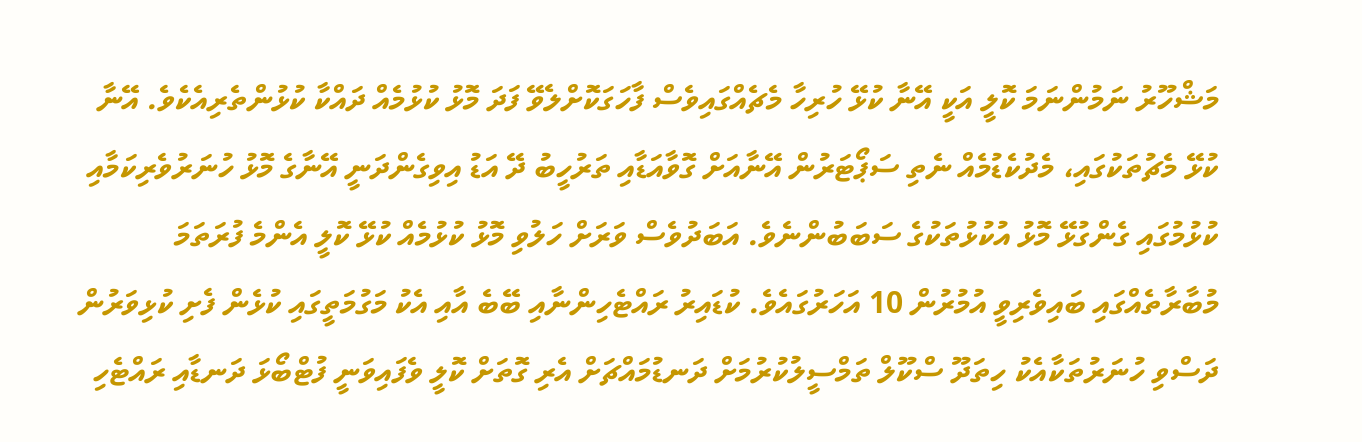މަޝްހޫރު ނަމުންނަމަ ކޮލީ އަކީ އޭނާ ކުޅޭ ހުރިހާ މެޗެއްގައިވެސް ފާހަގަކޮށްލެވޭ ފަދަ މޮޅު ކުޅުމެއް ދައްކާ ކުޅުންތެރިއެކެވެ. އޭނާ ކުޅޭ މެޗުތަކުގައި، މެދުކެޑުމެއް ނެތި ސަޕޯޓަރުން އޭނާއަށް ގޮވާއަޑާއި ތަރުހީބު ދޭ އަޑު އިވިގެންދަނީ އޭނާގެ މޮޅު ހުނަރުވެރިކަމާއި ކުޅުމުގައި ގެންގުޅޭ މޮޅު އުކުޅުތަކުގެ ސަބަބުންނެވެ. އަބަދުވެސް ވަރަށް ހަލުވި މޮޅު ކުޅުމެއް ކުޅޭ ކޮލީ އެންމެ ފުރަތަމަ މުބާރާތެއްގައި ބައިވެރިވީ އުމުރުން 10 އަހަރުގައެވެ. ކުޑައިރު ރައްޓެހިންނާއި ބޭބެ އާއި އެކު މަގުމަތީގައި ކުޅެން ފެށި ކުޅިވަރުން ދަސްވި ހުނަރުތަކާއެކު ހިތަދޫ ސްކޫލް ތަމްސީލުކުރުމަށް ދަނޑުމައްޗަށް އެރި ގޮތަށް ކޮލީ ވެފައިވަނީ ފުޓްބޯޅަ ދަނޑާއި ރައްޓެހި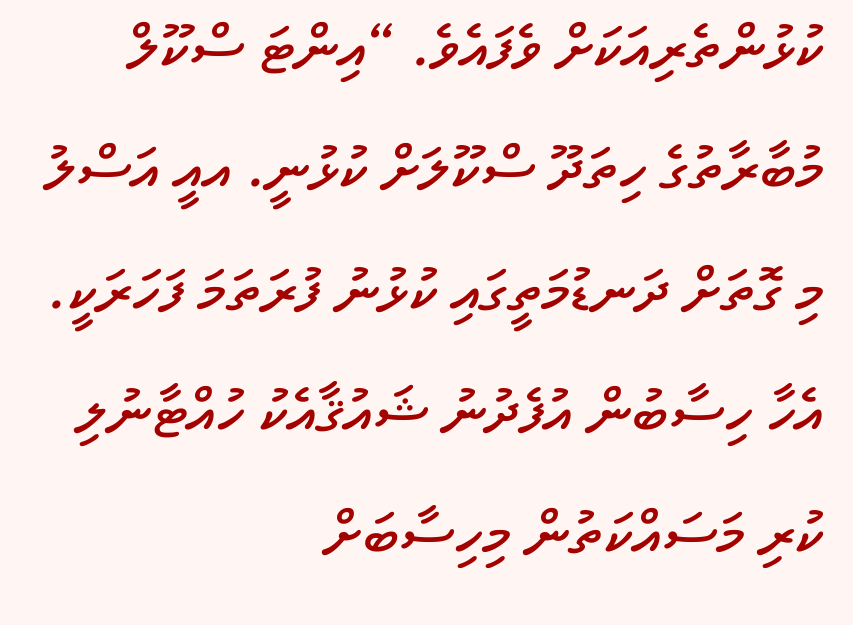ކުޅުންތެރިއަކަށް ވެފައެވެ. “އިންޓަ ސްކޫލް މުބާރާތުގެ ހިތަދޫ ސްކޫލަށް ކުޅުނީ. އއީ އަސްލު މި ގޮތަށް ދަނޑުމަތީގައި ކުޅުނު ފުރަތަމަ ފަހަރަކީ. އެހާ ހިސާބުން އުފެދުނު ޝައުޤާއެކު ހުއްޓާނުލި ކުރި މަސައްކަތުން މިހިސާބަށް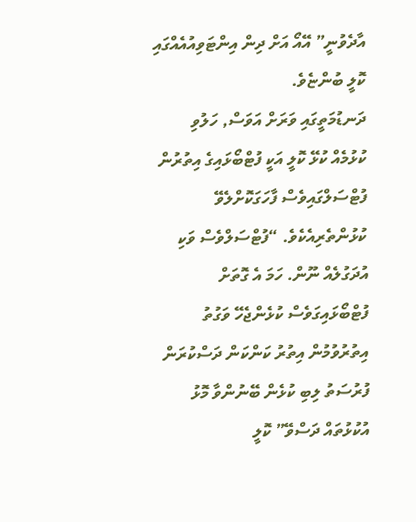އާދެވުނީ” އޭއޯ އަށް ދިން އިންޓަވިއުއެއްގައި ކޮލީ ބުންޏެވެ.
ދަނޑުމަތީގައި ވަރަށް އަވަސް, ހަލުވި ކުޅުމެއް ކުޅޭ ކޮލީ އަކީ ފުޓްބޯޅައިގެ އިތުރުން ފުޓްސަލްގައިވެސް ފާހަގަކޮށްލެވޭ ކުޅުންތެރިއެކެވެ. “ފުޓްސަލްވެސް ވަކި އުދަގުލެއް ނޫން. ހަމަ އެ ގޮތަށް ފުޓްބޯޅައިގަވެސް ކުޅެންޖެހޭ ވަގުތު އިތުރުވުމުން އިތުރު ކަންކަން ދަސްކުރަން ފުރުސަތު ލިބި ކުޅެން ބޭނުންވާ މޮޅު އުކުޅުތައް ދަސްވޭ” ކޮލީ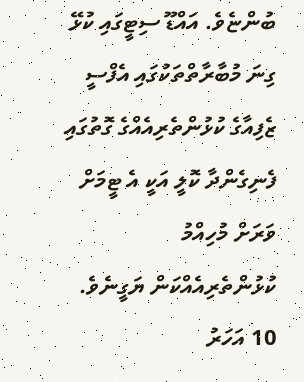ބުންޏެވެ. އައްޑޫ ސިޓީގައި ކުޅޭ ގިނަ މުބާރާތްތަކުގައި އެފްސީ ޒެފިއާގެ ކުޅުންތެރިއެއްގެ ގޮތުގައި ފެނިގެންދާ ކޮލީ އަކީ އެ ޓީމަށް ވަރަށް މުހިއްމު ކުޅުންތެރިއެއްކަން ޔަގީނެވެ. 10 އަހަރު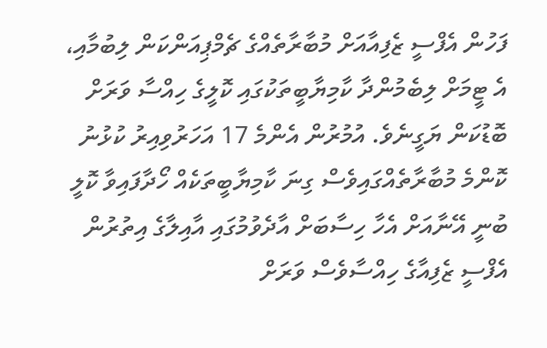ފަހުން އެފްސީ ޒެފިއާއަށް މުބާރާތެއްގެ ޗެމްޕިއަންކަން ލިބުމާއި، އެ ޓީމަށް ލިބެމުންދާ ކާމިޔާބީތަކުގައި ކޮލީގެ ހިއްސާ ވަރަށް ބޮޑުކަން ޔަގީނެވެ. އުމުރުން އެންމެ 17 އަހަރުވިއިރު ކުޅުނު ކޮންމެ މުބާރާތެއްގައިވެސް ގިނަ ކާމިޔާބީތަކެއް ހޯދާފައިވާ ކޮލީ ބުނީ އޭނާއަށް އެހާ ހިސާބަށް އާދެވުމުގައި އާއިލާގެ އިތުރުން އެފްސީ ޒެފިއާގެ ހިއްސާވެސް ވަރަށް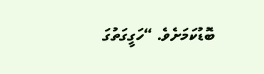ބޮޑުކަމަށެވެ. “ހަގީގަތުގަ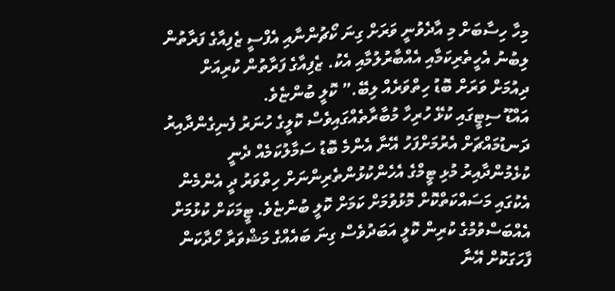މިހާ ހިސާބަށް މި އާދެވުނީ ވަރަށް ގިނަ ކޯޗުންނާއި އެފްސީ ޒެފިއާގެ ފަރާތުން ލިބުނު އެހީތެރިކަމާއި އެއްބާރުލުމާއި އެކު. ޒެފިއާގެ ފަރާތުން ކުރިއަށް ދިއުމަށް ވަރަށް ބޮޑު ހިތްވަރެއް ލިބޭ.” ކޮލީ ބުންޏެވެ.
އައްޑޫ ސިޓީގައި ކުޅޭ ހުރިހާ މުބާރާތެއްގައިވެސް ކޮލީގެ ހުނަރު ފެނިގެންދާއިރު ދަނޑުމައްޗަށް އެރުމަށްފަހު އޭނާ އެންމެ ބޮޑު ސަމާލުކަމެއް ދެނީ ކުޅެމުންދާއިރު މުޅި ޓީމްގެ އެހެންކުޅުންތެރިންނަށް ހިތްވަރު ދީ އެންމެން އެކުގައި މަސައްކަތްކޮށް މޮޅުވުމަށް ކަމަށް ކޮލީ ބުންޏެވެ. ޓީމަކަށް ކުޅުމަށް އެއްބަސްވުމުގެ ކުރިން ކޮލީ އަބަދުވެސް ގިނަ ބައެއްގެ މަޝްވަރާ ހޯދާކަން ފާހަގަކޮށް އޭނާ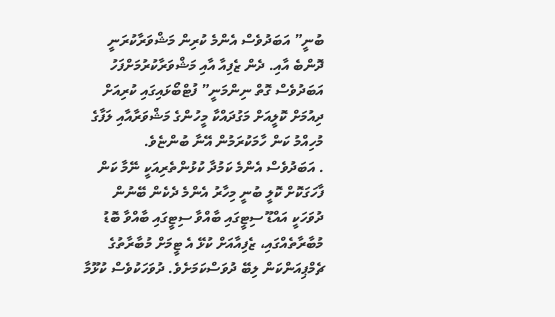ބުނީ” އަބަދުވެސް އެންމެ ކުރިން މަޝްވަރާކުރަނީ ދޮންބެ އާއި. ދެން ޒެފިއާ އާއި މަޝްވަރާކުރުމަށްފަހު އަބަދުވެސް ގޮތް ނިންމަނީ” ފުޓްބޯޅައިގައި ކުރިއަށް ދިއުމަށް ކޮލީއަށް މަގުދައްކާ މީހުންގެ މަޝްވަރާއާއި ލަފާގެ މުހިއްމު ކަން ހާމަކުރަމުން އޭނާ ބުންޏެވެ.
. އަބަދުވެސް އެންމެ ކަމުދާ ކުޅުންތެރިއަކީ ނޭމާ ކަން ފާހަގަކޮށް ކޮލީ ބުނީ މިހާރު އެންމެ ދެކެން ބޭނުން ދުވަހަކީ އައްޑޫ ސިޓީގައި ބާއްވާ ސިޓީގައި ބާއްވާ ބޮޑު މުބާރާތެއްގައި، ޒެފިއާއަށް ކުޅޭ އެ ޓީމަށް މުބާރާތުގެ ޗެމްޕިއަންކަން ލިބޭ ދުވަސްކަމަށެވެ. ދުވަހަކުވެސް ކުޅޫމާ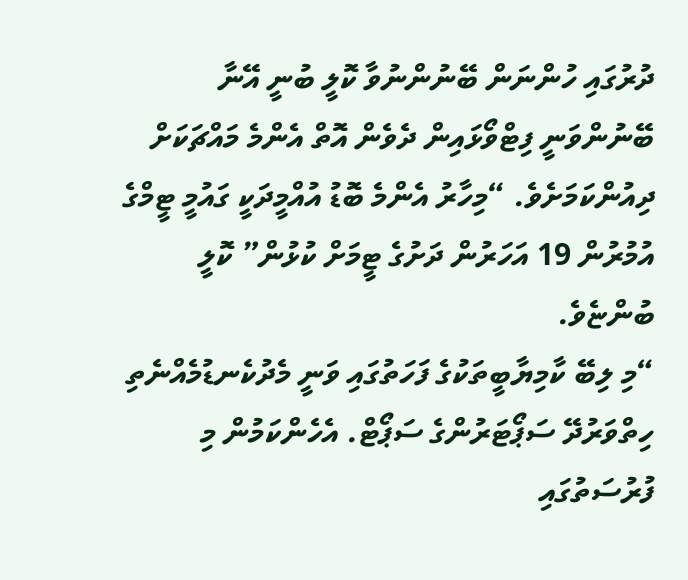ދުރުގައި ހުންނަން ބޭނުންނުވާ ކޮލީ ބުނީ އޭނާ ބޭނުންވަނީ ފިޓްވޯޅައިން ދެވެން އޮތް އެންމެ މައްޗަކަށް ދިއުންކަމަށެވެ. “މިހާރު އެންމެ ބޮޑު އުއްމީދަކީ ގައުމީ ޓީމްގެ އުމުރުން 19 އަހަރުން ދަށުގެ ޓީމަށް ކުޅުން” ކޮލީ ބުންޏެވެ.
“މި ލިބޭ ކާމިޔާބީތަކުގެ ފަހަތުގައި ވަނީ މެދުކެނޑުމެއްނެތި ހިތްވަރުދޭ ސަޕޯޓަރުންގެ ސަޕޯޓް. އެހެންކަމުން މި ފުރުސަތުގައި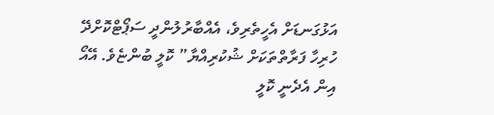އަޅުގަނޑަށް އެހީތެރިވެ، އެއްބާރުލުންދީ ސަޕޯޓްކޮށްދޭ ހުރިހާ ފަރާތްތަކަށް ޝުކުރިއްޔާ” ކޮލީ ބުންޏެވެ. އޭއޯ އިން އެދެނީ ކޮލީ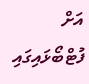އަށް ފުޓްބޯޅައިގައި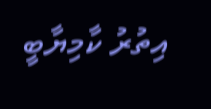އިތުރު ކާމިޔާބީ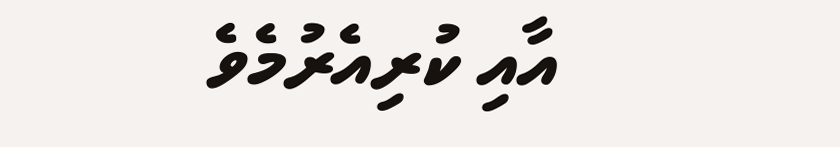އާއި ކުރިއެރުމެވެ